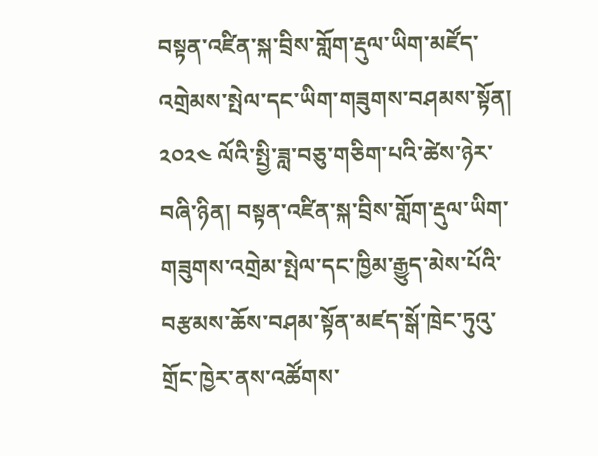བསྟན་འཛིན་སྐ་བྲིས་གློག་རྡུལ་ཡིག་མཛོད་འགྲེམས་སྤེལ་དང་ཡིག་གཟུགས་བཤམས་སྟོན།
༢༠༢༤ ལོའི་སྤྱི་ཟླ་བཅུ་གཅིག་པའི་ཚེས་ཉེར་བཞི་ཉིན། བསྟན་འཛིན་སྐ་བྲིས་གློག་རྡུལ་ཡིག་གཟུགས་འགྲེམ་སྤེལ་དང་ཁྱིམ་རྒྱུད་མེས་པོའི་བརྩམས་ཆོས་བཤམ་སྟོན་མཛད་སྒོ་ཁྲེང་ཏུའུ་གྲོང་ཁྱེར་ནས་འཚོགས་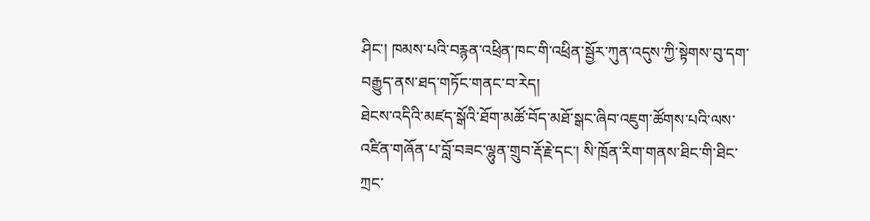ཤིང་། ཁམས་པའི་བརྙན་འཕྲིན་ཁང་གི་འཕྲིན་སྦྱོར་ཀུན་འདུས་ཀྱི་སྟེགས་བུ་དག་བརྒྱུད་ནས་ཐད་གཏོང་གནང་བ་རེད།
ཐེངས་འདིའི་མཛད་སྒོའི་ཐོག་མཚོ་བོད་མཐོ་སྒང་ཞིབ་འཇུག་ཚོགས་པའི་ལས་འཛིན་གཞོན་པ་བློ་བཟང་ལྷུན་གྲུབ་རྡོ་རྗེ་དང་། སི་ཁྲོན་རིག་གནས་ཐིང་གི་ཐིང་ཀྲང་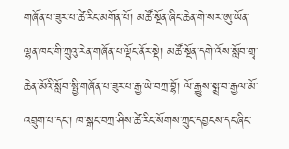གཞོན་པ་ཟུར་པ་ཚེ་རིང་མགོན་པོ། མཚོ་སྔོན་ཞིང་ཆེན་གེ་སར་ཨུ་ཡོན་ལྷན་ཁང་གི་ཀྲུའུ་རེན་གཞོན་པ་ལྡོང་ནོར་སྡེ། མཚོ་སྔོན་དགེ་འོས་སློབ་གྲྭ་ཆེན་མོའི་སློབ་སྤྱི་གཞོན་པ་ཟུར་པ་རྒྱ་ཡེ་བཀྲ་བྷོ། ལོ་རྒྱུས་སྨྲ་བ་རྒྱལ་མོ་འབྲུག་པ་དང་། ཁ་སྒང་བཀྲ་ཤིས་ཚེ་རིང་སོགས་ཀྲུང་དབྱངས་དང་ཞིང་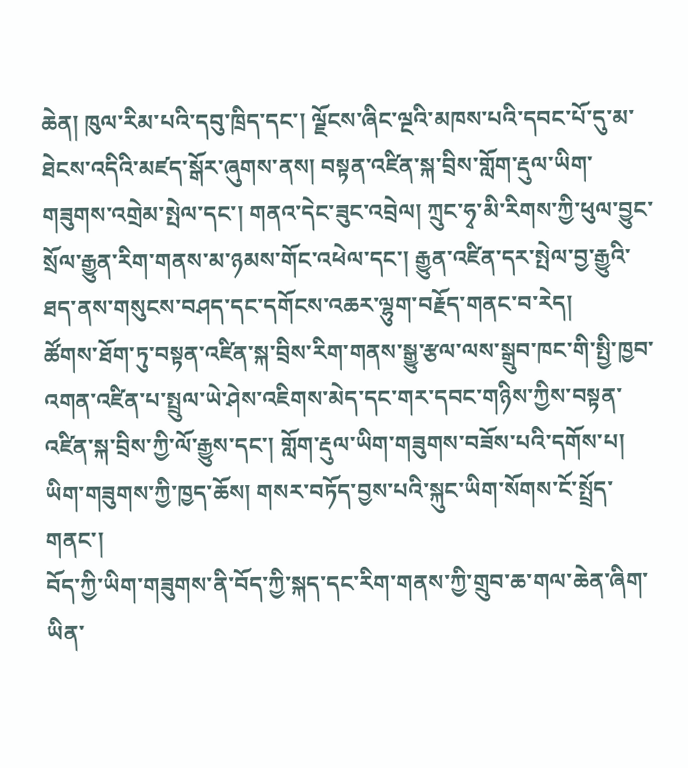ཆེན། ཁུལ་རིམ་པའི་དབུ་ཁྲིད་དང་། ལྗོངས་ཞིང་ལྔའི་མཁས་པའི་དབང་པོ་དུ་མ་ཐེངས་འདིའི་མཛད་སྒོར་ཞུགས་ནས། བསྟན་འཛིན་སྐ་བྲིས་གློག་རྡུལ་ཡིག་གཟུགས་འགྲེམ་སྤེལ་དང་། གནའ་དེང་ཟུང་འབྲེལ། ཀྲུང་ཧྭ་མི་རིགས་ཀྱི་ཕུལ་བྱུང་སྲོལ་རྒྱུན་རིག་གནས་མ་ཉམས་གོང་འཕེལ་དང་། རྒྱུན་འཛིན་དར་སྤེལ་བྱ་རྒྱུའི་ཐད་ནས་གསུངས་བཤད་དང་དགོངས་འཆར་ལྷུག་བརྗོད་གནང་བ་རེད།
ཚོགས་ཐོག་ཏུ་བསྟན་འཛིན་སྐ་བྲིས་རིག་གནས་སྒྱུ་རྩལ་ལས་སྒྲུབ་ཁང་གི་སྤྱི་ཁྱབ་འགན་འཛིན་པ་སྤྲུལ་ཡེ་ཤེས་འཇིགས་མེད་དང་གར་དབང་གཉིས་ཀྱིས་བསྟན་འཛིན་སྐ་བྲིས་ཀྱི་ལོ་རྒྱུས་དང་། གློག་རྡུལ་ཡིག་གཟུགས་བཟོས་པའི་དགོས་པ། ཡིག་གཟུགས་ཀྱི་ཁྱད་ཆོས། གསར་བཏོད་བྱས་པའི་སྐུང་ཡིག་སོགས་ངོ་སྤྲོད་གནང་།
བོད་ཀྱི་ཡིག་གཟུགས་ནི་བོད་ཀྱི་སྐད་དང་རིག་གནས་ཀྱི་གྲུབ་ཆ་གལ་ཆེན་ཞིག་ཡིན་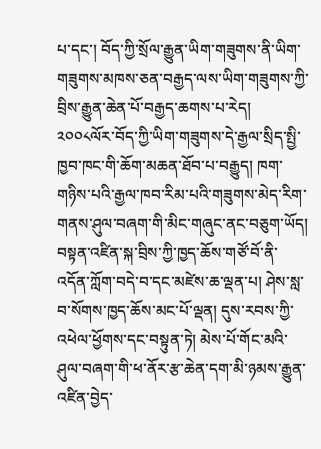པ་དང་། བོད་ཀྱི་སྲོལ་རྒྱུན་ཡིག་གཟུགས་ནི་ཡིག་གཟུགས་མཁས་ཅན་བརྒྱད་ལས་ཡིག་གཟུགས་ཀྱི་བྲིས་རྒྱུན་ཆེན་པོ་བརྒྱད་ཆགས་པ་རེད། ༢༠༠༨ལོར་བོད་ཀྱི་ཡིག་གཟུགས་དེ་རྒྱལ་སྲིད་སྤྱི་ཁྱབ་ཁང་གི་ཆོག་མཆན་ཐོབ་པ་བརྒྱུད། ཁག་གཉིས་པའི་རྒྱལ་ཁབ་རིམ་པའི་གཟུགས་མེད་རིག་གནས་ཤུལ་བཞག་གི་མིང་གཞུང་ནང་བཅུག་ཡོད།
བསྟན་འཛིན་སྐ་བྲིས་ཀྱི་ཁྱད་ཆོས་གཙོ་བོ་ནི་འདོན་ཀློག་བདེ་བ་དང་མཛེས་ཆ་ལྡན་པ། ཤེས་སླ་བ་སོགས་ཁྱད་ཆོས་མང་པོ་ལྡན། དུས་རབས་ཀྱི་འཕེལ་ཕྱོགས་དང་བསྟུན་ཏེ། མེས་པོ་གོང་མའི་ཤུལ་བཞག་གི་ཕ་ནོར་རྩ་ཆེན་དག་མི་ཉམས་རྒྱུན་འཛིན་བྱེད་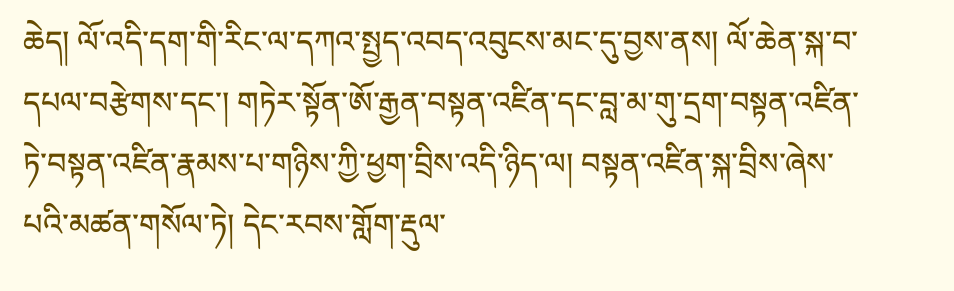ཆེད། ལོ་འདི་དག་གི་རིང་ལ་དཀའ་སྤྱད་འབད་འབུངས་མང་དུ་བྱས་ནས། ལོ་ཆེན་སྐ་བ་དཔལ་བརྩེགས་དང་། གཏེར་སྟོན་ཨོ་རྒྱན་བསྟན་འཛིན་དང་བླ་མ་གུ་དྲག་བསྟན་འཛིན་ཏེ་བསྟན་འཛིན་རྣམས་པ་གཉིས་ཀྱི་ཕྱག་བྲིས་འདི་ཉིད་ལ། བསྟན་འཛིན་སྐ་བྲིས་ཞེས་པའི་མཚན་གསོལ་ཏེ། དེང་རབས་གློག་རྡུལ་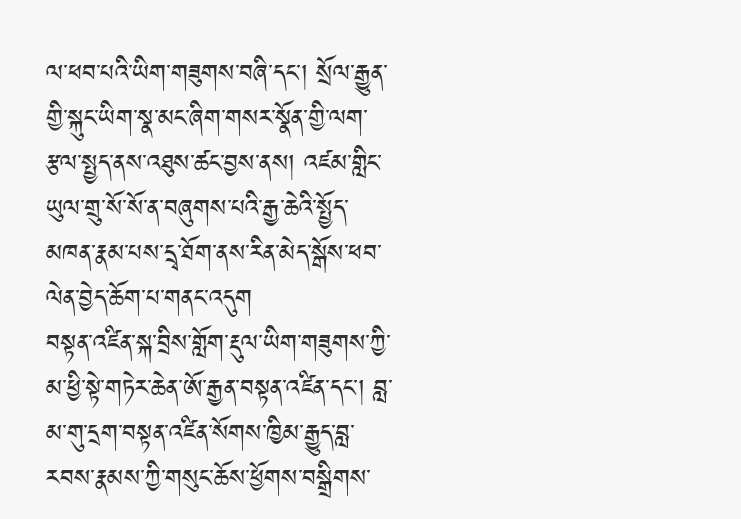ལ་ཕབ་པའི་ཡིག་གཟུགས་བཞི་དང་། སྲོལ་རྒྱུན་གྱི་སྐུང་ཡིག་སྣ་མང་ཞིག་གསར་སྣོན་གྱི་ལག་རྩལ་སྤྱད་ནས་འཐུས་ཚང་བྱས་ནས། འཛམ་གླིང་ཡུལ་གྲུ་སོ་སོ་ན་བཞུགས་པའི་རྒྱ་ཆེའི་སྤྱོད་མཁན་རྣམ་པས་དྲྭ་ཐོག་ནས་རིན་མེད་སྒོས་ཕབ་ལེན་བྱེད་ཆོག་པ་གནང་འདུག
བསྟན་འཛིན་སྐ་བྲིས་གློག་རྡུལ་ཡིག་གཟུགས་ཀྱི་མ་ཕྱི་སྟེ་གཏེར་ཆེན་ཨོ་རྒྱན་བསྟན་འཛིན་དང་། བླ་མ་གུ་དྲག་བསྟན་འཛིན་སོགས་ཁྱིམ་རྒྱུད་བླ་རབས་རྣམས་ཀྱི་གསུང་ཆོས་ཕྱོགས་བསྒྲིགས་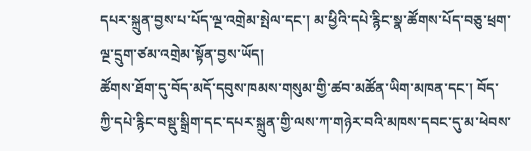དཔར་སྐྲུན་བྱས་པ་པོད་ལྔ་འགྲེམ་སྤེལ་དང་། མ་ཕྱིའི་དཔེ་རྙིང་སྣ་ཚོགས་པོད་བཅུ་ཕྲག་ལྔ་དྲུག་ཙམ་འགྲེམ་སྟོན་བྱས་ཡོད།
ཚོགས་ཐོག་དུ་བོད་མདོ་དབུས་ཁམས་གསུམ་གྱི་ཚབ་མཚོན་ཡིག་མཁན་དང་། བོད་ཀྱི་དཔེ་རྙིང་བསྡུ་སྒྲིག་དང་དཔར་སྐྲུན་གྱི་ལས་ཀ་གཉེར་བའི་མཁས་དབང་དུ་མ་ཕེབས་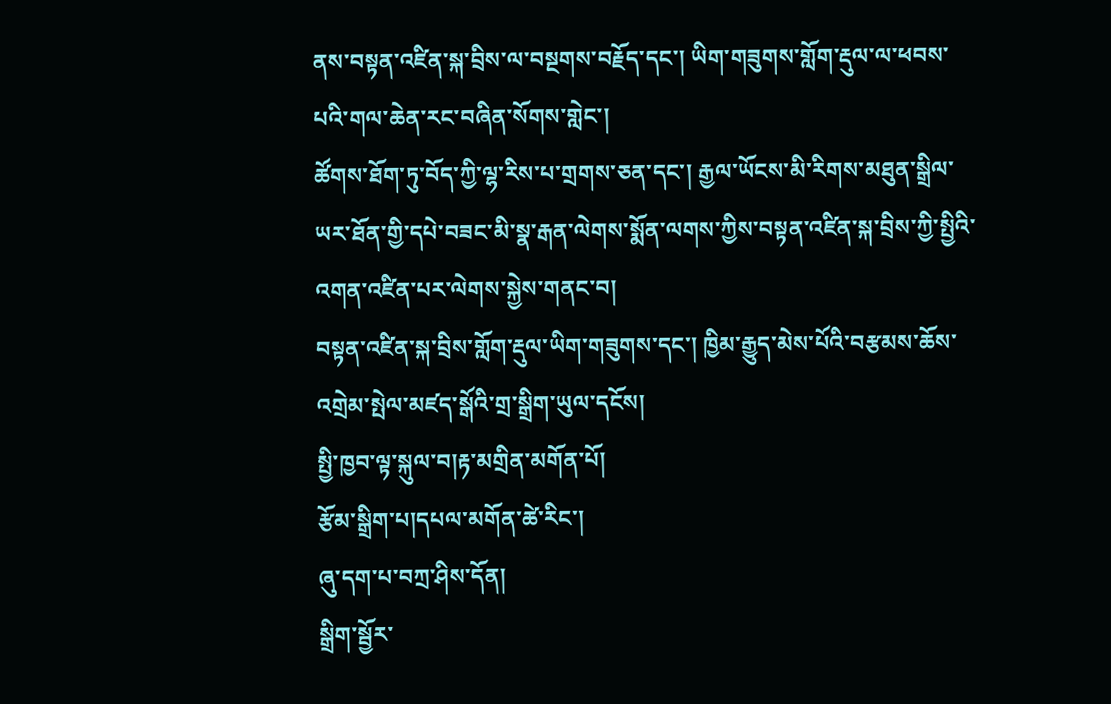ནས་བསྟན་འཛིན་སྐ་བྲིས་ལ་བསྔགས་བརྗོད་དང་། ཡིག་གཟུགས་གློག་རྡུལ་ལ་ཕབས་པའི་གལ་ཆེན་རང་བཞིན་སོགས་གླེང་།
ཚོགས་ཐོག་ཏུ་བོད་ཀྱི་ལྷ་རིས་པ་གྲགས་ཅན་དང་། རྒྱལ་ཡོངས་མི་རིགས་མཐུན་སྒྲིལ་ཡར་ཐོན་གྱི་དཔེ་བཟང་མི་སྣ་རྒན་ལེགས་སྨོན་ལགས་ཀྱིས་བསྟན་འཛིན་སྐ་བྲིས་ཀྱི་སྤྱིའི་འགན་འཛིན་པར་ལེགས་སྐྱེས་གནང་བ།
བསྟན་འཛིན་སྐ་བྲིས་གློག་རྡུལ་ཡིག་གཟུགས་དང་། ཁྱིམ་རྒྱུད་མེས་པོའི་བརྩམས་ཆོས་འགྲེམ་སྤེལ་མཛད་སྒོའི་གྲ་སྒྲིག་ཡུལ་དངོས།
སྤྱི་ཁྱབ་ལྟ་སྐུལ་བ།རྟ་མགྲིན་མགོན་པོ།
རྩོམ་སྒྲིག་པ།དཔལ་མགོན་ཚེ་རིང་།
ཞུ་དག་པ་བཀྲ་ཤིས་དོན།
སྒྲིག་སྦྱོར་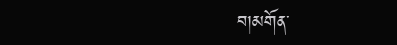བ།མགོན་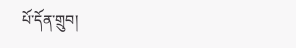པོ་དོན་གྲུབ།